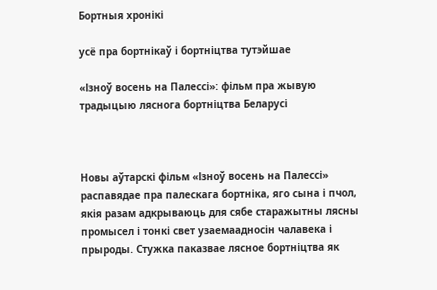Бортныя хронікі

усё пра бортнікаў і бортніцтва тутэйшае

«Ізноў восень на Палессі»: фільм пра жывую традыцыю ляснога бортніцтва Беларусі



Новы аўтарскі фільм «Ізноў восень на Палессі» распавядае пра палескага бортніка, яго сына і пчол, якія разам адкрываюць для сябе старажытны лясны промысел і тонкі свет узаемаадносін чалавека і прыроды. Стужка паказвае лясное бортніцтва як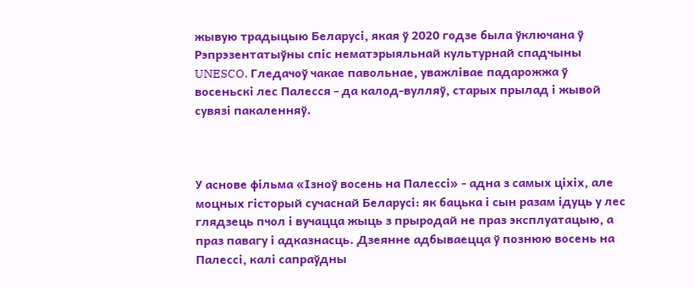жывую традыцыю Беларусі, якая ў 2020 годзе была ўключана ў Рэпрэзентатыўны спіс нематэрыяльнай культурнай спадчыны UNESCO. Гледачоў чакае павольнае, уважлівае падарожжа ў восеньскі лес Палесся - да калод-вулляў, старых прылад і жывой сувязі пакаленняў.



У аснове фільма «Ізноў восень на Палессі» - адна з самых ціхіх, але моцных гісторый сучаснай Беларусі: як бацька і сын разам ідуць у лес глядзець пчол і вучацца жыць з прыродай не праз эксплуатацыю, а праз павагу і адказнасць. Дзеянне адбываецца ў познюю восень на Палессі, калі сапраўдны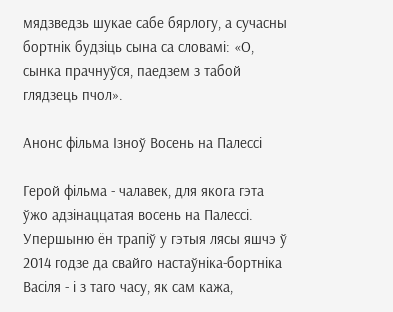мядзведзь шукае сабе бярлогу, а сучасны бортнік будзіць сына са словамі: «О, сынка прачнуўся, паедзем з табой глядзець пчол».

Анонс фільма Ізноў Восень на Палессі

Герой фільма - чалавек, для якога гэта ўжо адзінаццатая восень на Палессі. Упершыню ён трапіў у гэтыя лясы яшчэ ў 2014 годзе да свайго настаўніка-бортніка Васіля - і з таго часу, як сам кажа,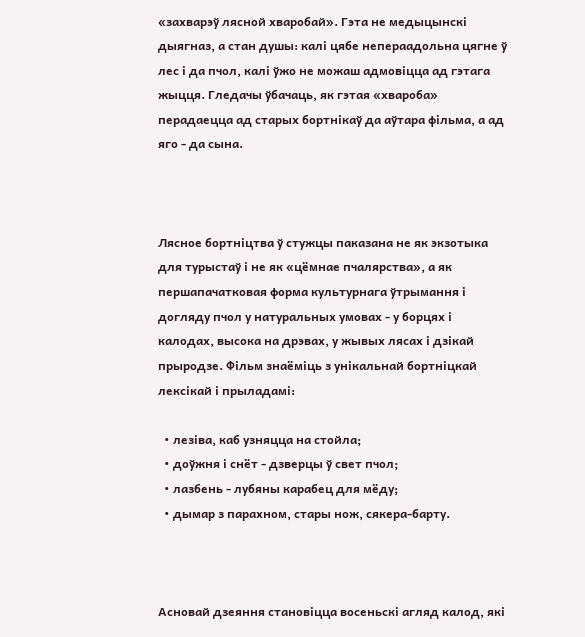«захварэў лясной хваробай». Гэта не медыцынскі дыягназ, а стан душы: калі цябе непераадольна цягне ў лес і да пчол, калі ўжо не можаш адмовіцца ад гэтага жыцця. Гледачы ўбачаць, як гэтая «хвароба» перадаецца ад старых бортнікаў да аўтара фільма, а ад яго - да сына.



Лясное бортніцтва ў стужцы паказана не як экзотыка для турыстаў і не як «цёмнае пчалярства», а як першапачатковая форма культурнага ўтрымання і догляду пчол у натуральных умовах - у борцях і калодах, высока на дрэвах, у жывых лясах і дзікай прыродзе. Фільм знаёміць з унікальнай бортніцкай лексікай і прыладамі:

  • лезіва, каб узняцца на стойла;
  • доўжня і снёт - дзверцы ў свет пчол;
  • лазбень - лубяны карабец для мёду;
  • дымар з парахном, стары нож, сякера-барту.



Асновай дзеяння становіцца восеньскі агляд калод, які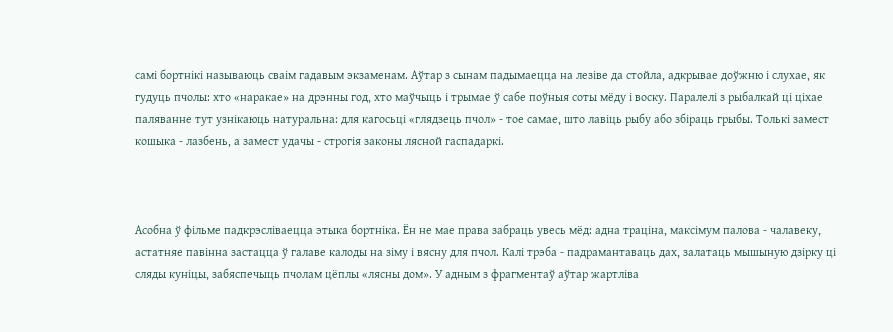самі бортнікі называюць сваім гадавым экзаменам. Аўтар з сынам падымаецца на лезіве да стойла, адкрывае доўжню і слухае, як гудуць пчолы: хто «наракае» на дрэнны год, хто маўчыць і трымае ў сабе поўныя соты мёду і воску. Паралелі з рыбалкай ці ціхае паляванне тут узнікаюць натуральна: для кагосьці «глядзець пчол» - тое самае, што лавіць рыбу або збіраць грыбы. Толькі замест кошыка - лазбень, а замест удачы - строгія законы лясной гаспадаркі.



Асобна ў фільме падкрэсліваецца этыка бортніка. Ён не мае права забраць увесь мёд: адна траціна, максімум палова - чалавеку, астатняе павінна застацца ў галаве калоды на зіму і вясну для пчол. Калі трэба - падрамантаваць дах, залатаць мышыную дзірку ці сляды куніцы, забяспечыць пчолам цёплы «лясны дом». У адным з фрагментаў аўтар жартліва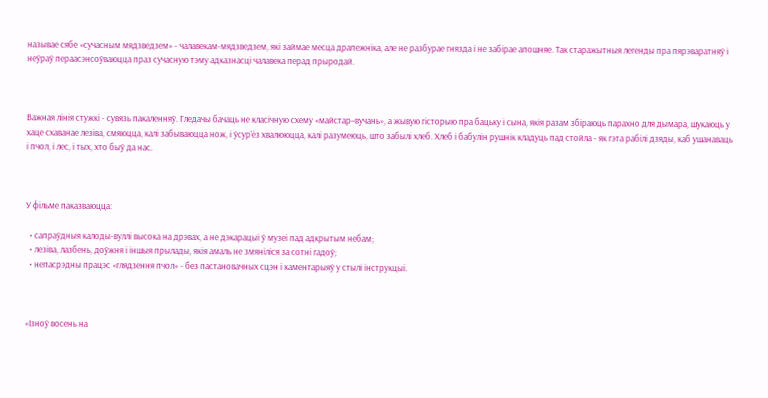называе сябе «сучасным мядзведзем» - чалавекам-мядзведзем, які займае месца драпежніка, але не разбурае гнязда і не забірае апошняе. Так старажытныя легенды пра пярэваратняў і неўраў пераасэнсоўваюцца праз сучасную тэму адказнасці чалавека перад прыродай.



Важная лінія стужкі - сувязь пакаленняў. Гледачы бачаць не класічную схему «майстар–вучань», а жывую гісторыю пра бацьку і сына, якія разам збіраюць парахно для дымара, шукаюць у хаце схаванае лезіва, смяюцца, калі забываюцца нож, і ўсур’ёз хвалююцца, калі разумеюць, што забылі хлеб. Хлеб і бабулін рушнік кладуць пад стойла - як гэта рабілі дзяды, каб ушанаваць і пчол, і лес, і тых, хто быў да нас.



У фільме паказваюцца:

  • сапраўдныя калоды-вуллі высока на дрэвах, а не дэкарацыі ў музеі пад адкрытым небам;
  • лезіва, лазбень, доўжня і іншыя прылады, якія амаль не змяніліся за сотні гадоў;
  • непасрэдны працэс «глядзення пчол» - без пастановачных сцэн і каментарыяў у стылі інструкцыі.



«Ізноў восень на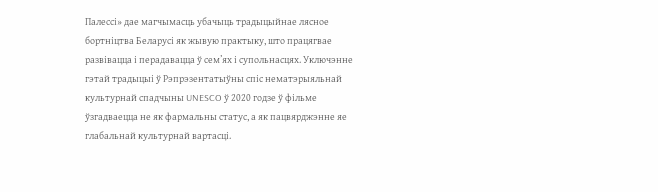Палессі» дае магчымасць убачыць традыцыйнае лясное бортніцтва Беларусі як жывую практыку, што працягвае развівацца і перадавацца ў сем’ях і супольнасцях. Уключэнне гэтай традыцыі ў Рэпрэзентатыўны спіс нематэрыяльнай культурнай спадчыны UNESCO ў 2020 годзе ў фільме ўзгадваецца не як фармальны статус, а як пацвярджэнне яе глабальнай культурнай вартасці.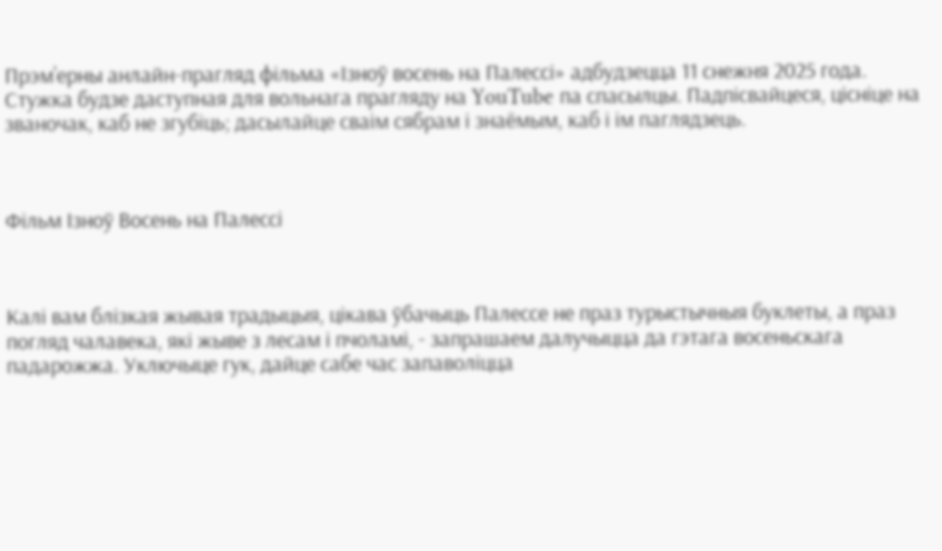Прэм’ерны анлайн-прагляд фільма «Ізноў восень на Палессі» адбудзецца 11 снежня 2025 года. Стужка будзе даступная для вольнага прагляду на YouTube па спасылцы. Падпісвайцеся, цісніце на званочак, каб не згубіць; дасылайце сваім сябрам і знаёмым, каб і ім паглядзець.



Фільм Ізноў Восень на Палессі



Калі вам блізкая жывая традыцыя, цікава ўбачыць Палессе не праз турыстычныя буклеты, а праз погляд чалавека, які жыве з лесам і пчоламі, - запрашаем далучыцца да гэтага восеньскага падарожжа. Уключыце гук, дайце сабе час запаволіцца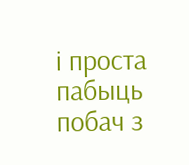і проста пабыць побач з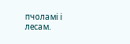пчоламі і лесам.